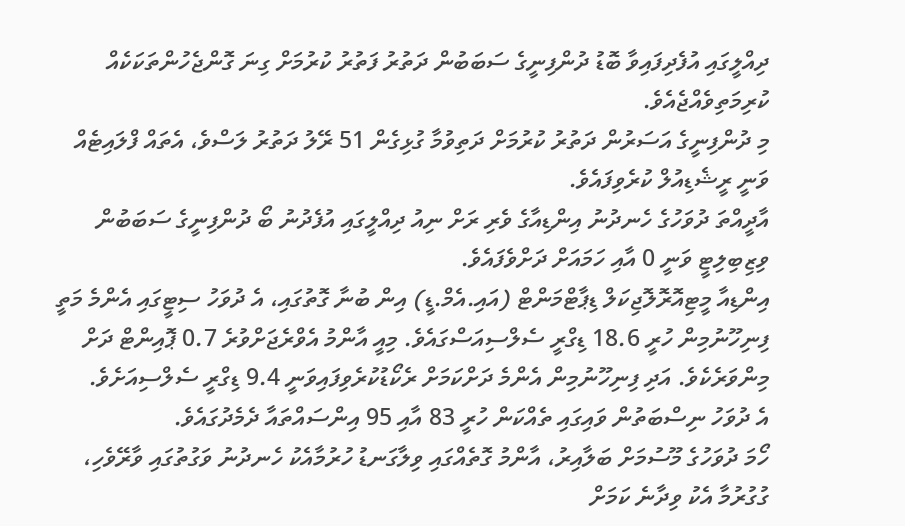ދިއްލީގައި އުފެދިފައިވާ ބޮޑު ދުންފިނީގެ ސަބަބުން ދަތުރު ފަތުރު ކުރުމަށް ގިނަ ގޮންޖެހުންތަކަކެއް ކުރިމަތިވެއްޖެއެވެ.
މި ދުންފިނީގެ އަސަރުން ދަތުރު ކުރުމަށް ދަތިވުމާ ގުޅިގެން 51 ރޭލު ދަތުރު ލަސްވެ، އެތައް ފްލައިޓެއް ވަނީ ރީޝެޑިއުލް ކުރެވިފައެވެ.
އާދީއްތަ ދުވަހުގެ ހެނދުނު އިންޑިއާގެ ވެރި ރަށް ނިއު ދިއްލީގައި އުފެދުނު ބޯ ދުންފިނީގެ ސަބަބުން ވިޒިބިލިޓީ ވަނީ 0 އާއި ހަމައަށް ދަށްވެފައެވެ.
އިންޑިއާ މީޓިއޮރޮލޮޖިކަލް ޑިޕާޓްމަންޓް (އައި.އެމް.ޑީ) އިން ބުނާ ގޮތުގައި، އެ ދުވަހު ސިޓީގައި އެންމެ މަތީ ފިނިހޫނުމިން ހުރީ 18.6 ޑިގްރީ ސެލްސިއަސްގައެވެ. މިއީ އާންމު އެވްރެޖަށްވުރެ 0.7 ޕޮއިންޓް ދަށް މިންވަރެކެވެ. އަދި ފިނިހޫނުމިން އެންމެ ދަށްކަމަށް ރެކޯޑުކުރެވިފައިވަނީ 9.4 ޑިގްރީ ސެލްސިއަށެވެ.
އެ ދުވަހު ނިސްބަތުން ވައިގައި ތެއްކަން ހުރީ 83 އާއި 95 އިންސައްތައާ ދެމެދުގައެވެ.
ހޯމަ ދުވަހުގެ މޫސުމަށް ބަލާއިރު، އާންމު ގޮތެއްގައި ވިލާގަނޑު ހުރުމާއެކު ހެނދުނު ވަގުތުގައި ވާރޭވެހި، ގުގުރުމާ އެކު ވިދާނެ ކަމަށް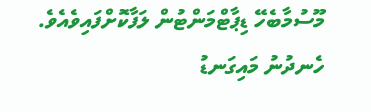މޫސުމާބެހޭ ޑިޕާޓްމަންޓުން ލަފާކޮށްފައިވެއެވެ.
ހެނދުނު މައިގަނޑު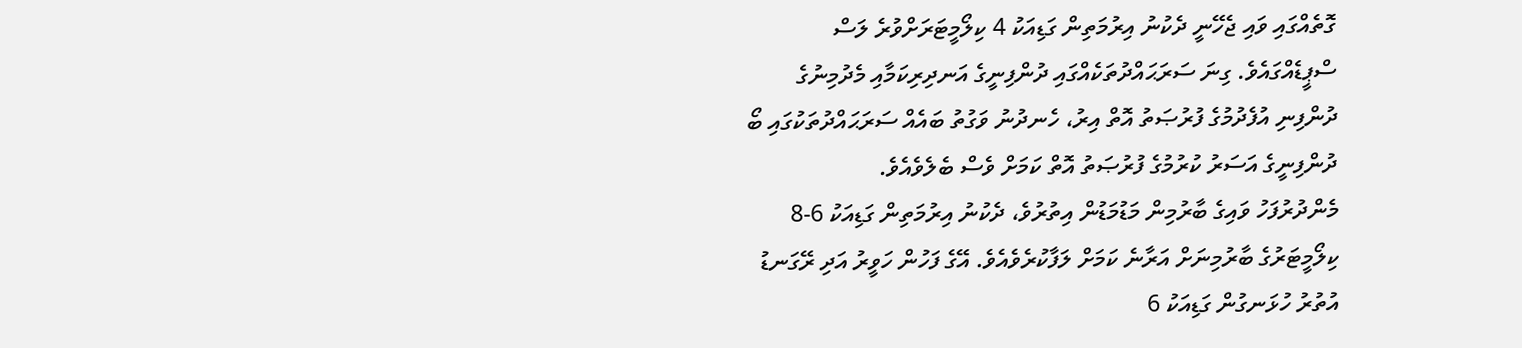ގޮތެއްގައި ވައި ޖެހޭނީ ދެކުނު އިރުމަތިން ގަޑިއަކު 4 ކިލޯމީޓަރަށްވުރެ ލަސް ސްޕީޑެއްގައެވެ. ގިނަ ސަރަޙައްދުތަކެއްގައި ދުންފިނީގެ އަނދިރިކަމާއި މެދުމިނުގެ ދުންފިނި އުފެދުމުގެ ފުރުޞަތު އޮތް އިރު، ހެނދުނު ވަގުތު ބައެއް ސަރަޙައްދުތަކުގައި ބޯ ދުންފިނީގެ އަސަރު ކުރުމުގެ ފުރުޞަތު އޮތް ކަމަށް ވެސް ބެލެވެއެވެ.
މެންދުރުފަހު ވައިގެ ބާރުމިން މަޑުމަޑުން އިތުރުވެ، ދެކުނު އިރުމަތިން ގަޑިއަކު 6-8 ކިލޯމީޓަރުގެ ބާރުމިނަށް އަރާނެ ކަމަށް ލަފާކުރެވެއެވެ. އޭގެ ފަހުން ހަވީރު އަދި ރޭގަނޑު އުތުރު ހުޅަނގުން ގަޑިއަކު 6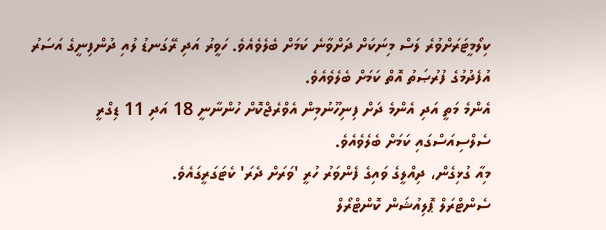ކިލޯމީޓަރަށްވުރެ ލަސް މިނަކަށް ދަށްވާނެ ކަމަށް ބެލެވެއެވެ. ހަވީރު އަދި ރޭގަނޑު ލުއި ދުންފިނީގެ އަސަރު އުފެދުމުގެ ފުރުޞަތު އޮތް ކަމަށް ބެލެވެއެވެ.
އެންމެ މަތީ އަދި އެންމެ ދަށް ފިނިހޫނުމިން އެވްރެޖްކޮށް ހުންނާނީ 18 އަދި 11 ޑިގްރީ ސެލްސިއަސްގައި ކަމަށް ބެލެވެއެވެ.
މިއާ ގުޅިގެން، ދިއްލީގެ ވައިގެ ފެންވަރު ހުރީ 'ވަރަށް ދެރަ' ކެޓަގަރީގައެވެ.
ސެންޓްރަލް ޕޮލިއުޝަން ކޮންޓްރޯލް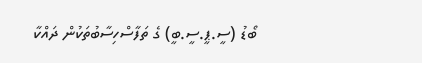ބޯޑު (ސީ.ޕީ.ސީ.ބީ) ގެ ތަފާސްހިސާބުތަކުން ދައްކާ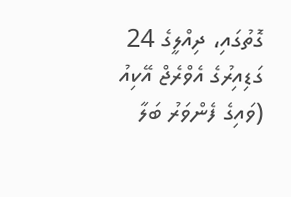ގޮތުގައި، ދިއްލީގެ 24 ގަޑިއިރުގެ އެވްރެޖް އޭކިއު (ވައިގެ ފެންވަރު ބަލާ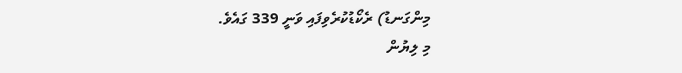މިންގަނޑު) ރެކޯޑުކުރެވިފައި ވަނީ 339 ގައެވެ.
މި ލިޔުން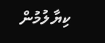ކިޔާލުމުން